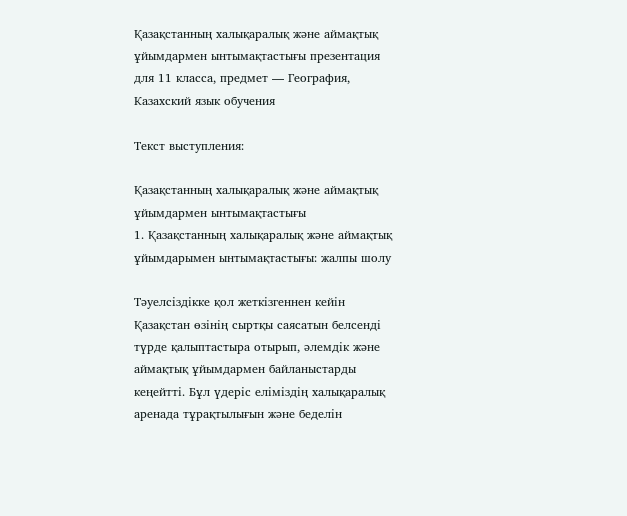Қазақстанның халықаралық және аймақтық ұйымдармен ынтымақтастығы презентация для 11 класса, предмет — География, Казахский язык обучения

Текст выступления:

Қазақстанның халықаралық және аймақтық ұйымдармен ынтымақтастығы
1. Қазақстанның халықаралық және аймақтық ұйымдарымен ынтымақтастығы: жалпы шолу

Тәуелсіздікке қол жеткізгеннен кейін Қазақстан өзінің сыртқы саясатын белсенді түрде қалыптастыра отырып, әлемдік және аймақтық ұйымдармен байланыстарды кеңейтті. Бұл үдеріс еліміздің халықаралық аренада тұрақтылығын және беделін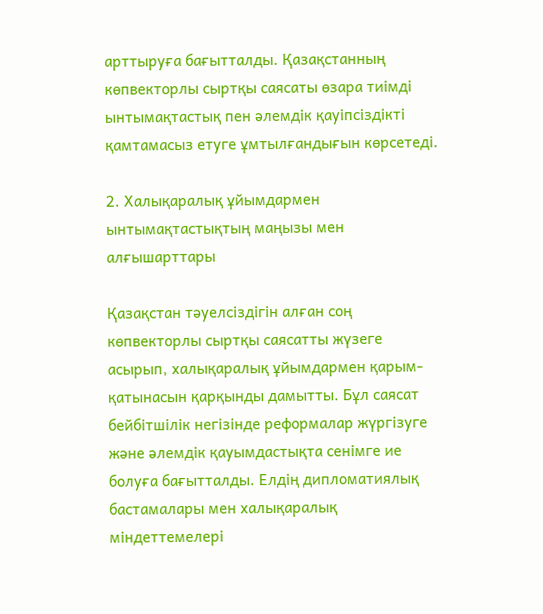арттыруға бағытталды. Қазақстанның көпвекторлы сыртқы саясаты өзара тиімді ынтымақтастық пен әлемдік қауіпсіздікті қамтамасыз етуге ұмтылғандығын көрсетеді.

2. Халықаралық ұйымдармен ынтымақтастықтың маңызы мен алғышарттары

Қазақстан тәуелсіздігін алған соң көпвекторлы сыртқы саясатты жүзеге асырып, халықаралық ұйымдармен қарым-қатынасын қарқынды дамытты. Бұл саясат бейбітшілік негізінде реформалар жүргізуге және әлемдік қауымдастықта сенімге ие болуға бағытталды. Елдің дипломатиялық бастамалары мен халықаралық міндеттемелері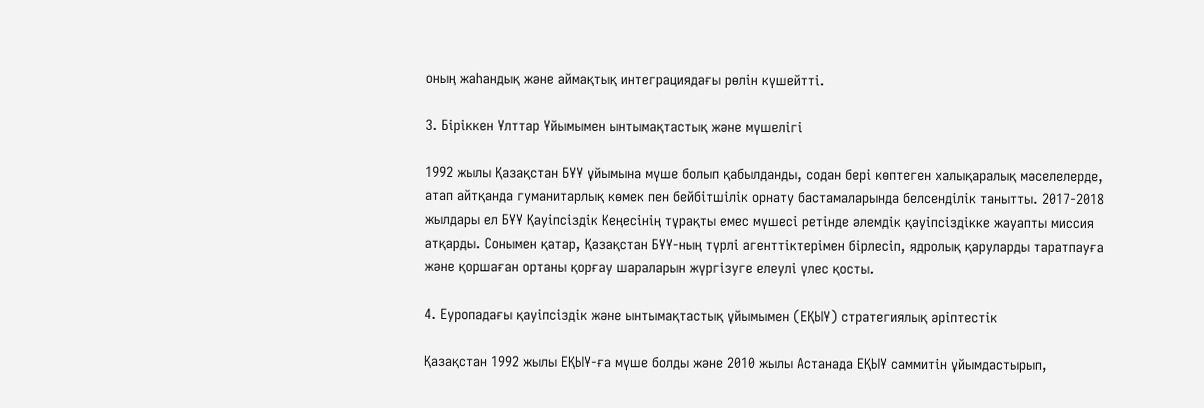оның жаһандық және аймақтық интеграциядағы рөлін күшейтті.

3. Біріккен Ұлттар Ұйымымен ынтымақтастық және мүшелігі

1992 жылы Қазақстан БҰҰ ұйымына мүше болып қабылданды, содан бері көптеген халықаралық мәселелерде, атап айтқанда гуманитарлық көмек пен бейбітшілік орнату бастамаларында белсенділік танытты. 2017-2018 жылдары ел БҰҰ Қауіпсіздік Кеңесінің тұрақты емес мүшесі ретінде әлемдік қауіпсіздікке жауапты миссия атқарды. Сонымен қатар, Қазақстан БҰҰ-ның түрлі агенттіктерімен бірлесіп, ядролық қаруларды таратпауға және қоршаған ортаны қорғау шараларын жүргізуге елеулі үлес қосты.

4. Еуропадағы қауіпсіздік және ынтымақтастық ұйымымен (ЕҚЫҰ) стратегиялық әріптестік

Қазақстан 1992 жылы ЕҚЫҰ-ға мүше болды және 2010 жылы Астанада ЕҚЫҰ саммитін ұйымдастырып,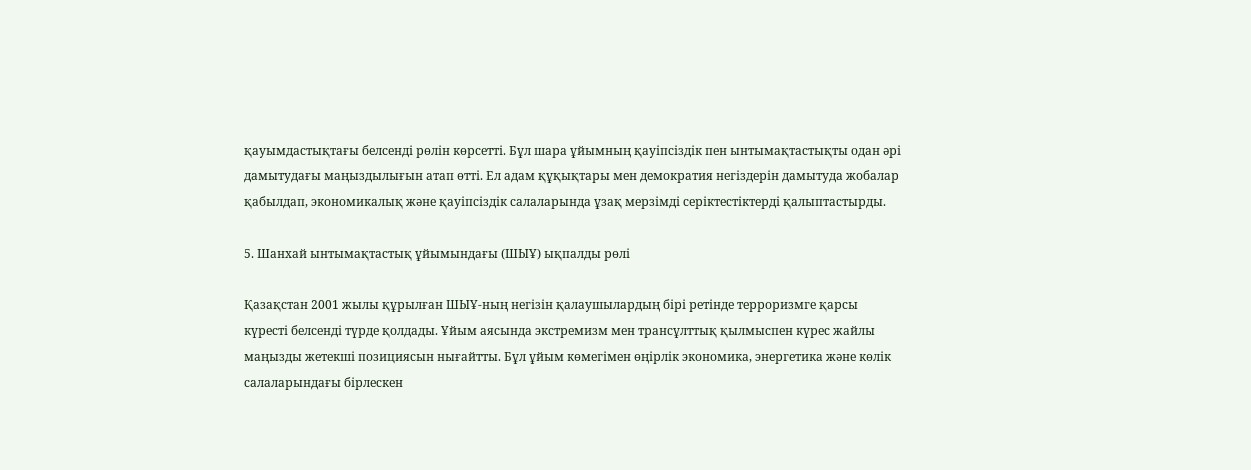қауымдастықтағы белсенді рөлін көрсетті. Бұл шара ұйымның қауіпсіздік пен ынтымақтастықты одан әрі дамытудағы маңыздылығын атап өтті. Ел адам құқықтары мен демократия негіздерін дамытуда жобалар қабылдап, экономикалық және қауіпсіздік салаларында ұзақ мерзімді серіктестіктерді қалыптастырды.

5. Шанхай ынтымақтастық ұйымындағы (ШЫҰ) ықпалды рөлі

Қазақстан 2001 жылы құрылған ШЫҰ-ның негізін қалаушылардың бірі ретінде терроризмге қарсы күресті белсенді түрде қолдады. Ұйым аясында экстремизм мен трансұлттық қылмыспен күрес жайлы маңызды жетекші позициясын нығайтты. Бұл ұйым көмегімен өңірлік экономика, энергетика және көлік салаларындағы бірлескен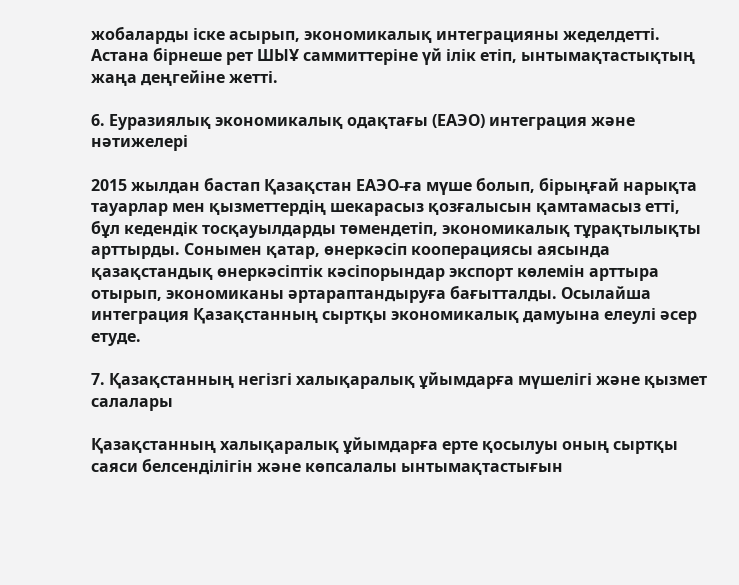жобаларды іске асырып, экономикалық интеграцияны жеделдетті. Астана бірнеше рет ШЫҰ саммиттеріне үй ілік етіп, ынтымақтастықтың жаңа деңгейіне жетті.

6. Еуразиялық экономикалық одақтағы (ЕАЭО) интеграция және нәтижелері

2015 жылдан бастап Қазақстан ЕАЭО-ға мүше болып, бірыңғай нарықта тауарлар мен қызметтердің шекарасыз қозғалысын қамтамасыз етті, бұл кедендік тосқауылдарды төмендетіп, экономикалық тұрақтылықты арттырды. Сонымен қатар, өнеркәсіп кооперациясы аясында қазақстандық өнеркәсіптік кәсіпорындар экспорт көлемін арттыра отырып, экономиканы әртараптандыруға бағытталды. Осылайша интеграция Қазақстанның сыртқы экономикалық дамуына елеулі әсер етуде.

7. Қазақстанның негізгі халықаралық ұйымдарға мүшелігі және қызмет салалары

Қазақстанның халықаралық ұйымдарға ерте қосылуы оның сыртқы саяси белсенділігін және көпсалалы ынтымақтастығын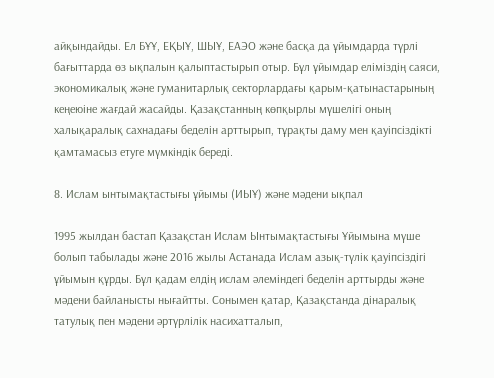айқындайды. Ел БҰҰ, ЕҚЫҰ, ШЫҰ, ЕАЭО және басқа да ұйымдарда түрлі бағыттарда өз ықпалын қалыптастырып отыр. Бұл ұйымдар еліміздің саяси, экономикалық және гуманитарлық секторлардағы қарым-қатынастарының кеңеюіне жағдай жасайды. Қазақстанның көпқырлы мүшелігі оның халықаралық сахнадағы беделін арттырып, тұрақты даму мен қауіпсіздікті қамтамасыз етуге мүмкіндік береді.

8. Ислам ынтымақтастығы ұйымы (ИЫҰ) және мәдени ықпал

1995 жылдан бастап Қазақстан Ислам Ынтымақтастығы Ұйымына мүше болып табылады және 2016 жылы Астанада Ислам азық-түлік қауіпсіздігі ұйымын құрды. Бұл қадам елдің ислам әлеміндегі беделін арттырды және мәдени байланысты нығайтты. Сонымен қатар, Қазақстанда дінаралық татулық пен мәдени әртүрлілік насихатталып,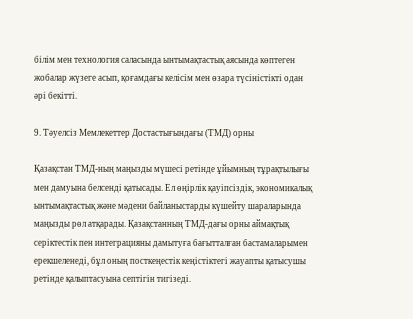білім мен технология саласында ынтымақтастық аясында көптеген жобалар жүзеге асып, қоғамдағы келісім мен өзара түсіністікті одан әрі бекітті.

9. Тәуелсіз Мемлекеттер Достастығындағы (ТМД) орны

Қазақстан ТМД-ның маңызды мүшесі ретінде ұйымның тұрақтылығы мен дамуына белсенді қатысады. Ел өңірлік қауіпсіздік, экономикалық ынтымақтастық және мәдени байланыстарды күшейту шараларында маңызды рөл атқарады. Қазақстанның ТМД-дағы орны аймақтық серіктестік пен интеграцияны дамытуға бағытталған бастамаларымен ерекшеленеді, бұл оның посткеңестік кеңістіктегі жауапты қатысушы ретінде қалыптасуына септігін тигізеді.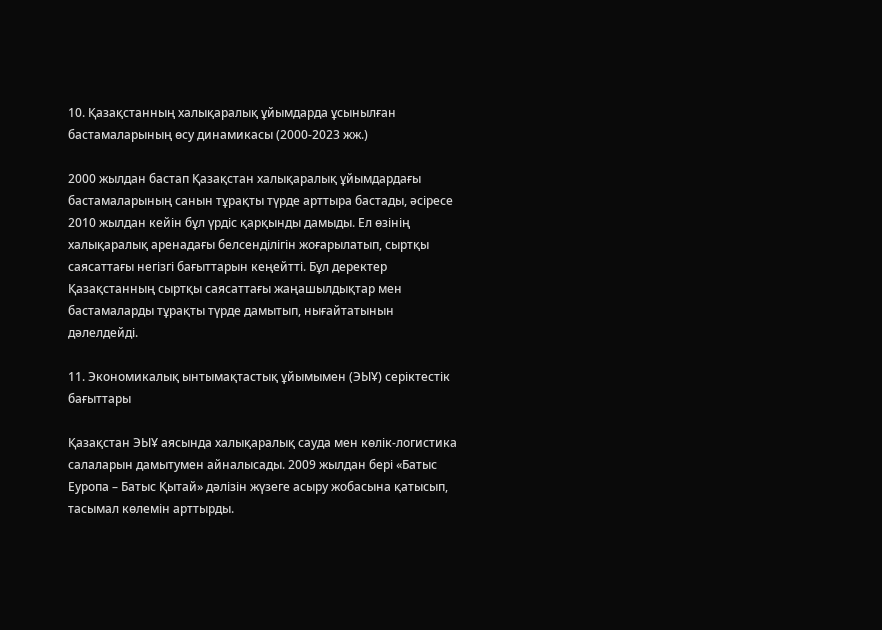10. Қазақстанның халықаралық ұйымдарда ұсынылған бастамаларының өсу динамикасы (2000-2023 жж.)

2000 жылдан бастап Қазақстан халықаралық ұйымдардағы бастамаларының санын тұрақты түрде арттыра бастады, әсіресе 2010 жылдан кейін бұл үрдіс қарқынды дамыды. Ел өзінің халықаралық аренадағы белсенділігін жоғарылатып, сыртқы саясаттағы негізгі бағыттарын кеңейтті. Бұл деректер Қазақстанның сыртқы саясаттағы жаңашылдықтар мен бастамаларды тұрақты түрде дамытып, нығайтатынын дәлелдейді.

11. Экономикалық ынтымақтастық ұйымымен (ЭЫҰ) серіктестік бағыттары

Қазақстан ЭЫҰ аясында халықаралық сауда мен көлік-логистика салаларын дамытумен айналысады. 2009 жылдан бері «Батыс Еуропа – Батыс Қытай» дәлізін жүзеге асыру жобасына қатысып, тасымал көлемін арттырды.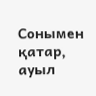Сонымен қатар, ауыл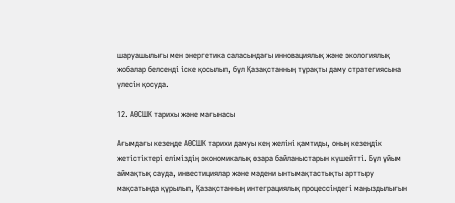шаруашылығы мен энергетика саласындағы инновациялық және экологиялық жобалар белсенді іске қосылып, бұл Қазақстанның тұрақты даму стратегиясына үлесін қосуда.

12. АӨСШК тарихы және мағынасы

Ағымдағы кезеңде АӨСШК тарихи дамуы кең желіні қамтиды, оның кезеңдік жетістіктері еліміздің экономикалық өзара байланыстарын күшейтті. Бұл ұйым аймақтық сауда, инвестициялар және мәдени ынтымақтастықты арттыру мақсатында құрылып, Қазақстанның интеграциялық процессіндегі маңыздылығын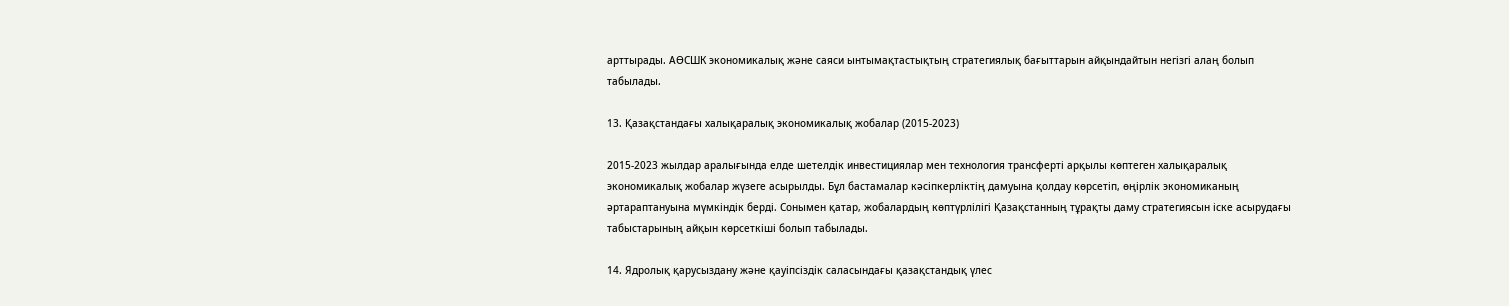арттырады. АӨСШК экономикалық және саяси ынтымақтастықтың стратегиялық бағыттарын айқындайтын негізгі алаң болып табылады.

13. Қазақстандағы халықаралық экономикалық жобалар (2015-2023)

2015-2023 жылдар аралығында елде шетелдік инвестициялар мен технология трансферті арқылы көптеген халықаралық экономикалық жобалар жүзеге асырылды. Бұл бастамалар кәсіпкерліктің дамуына қолдау көрсетіп, өңірлік экономиканың әртараптануына мүмкіндік берді. Сонымен қатар, жобалардың көптүрлілігі Қазақстанның тұрақты даму стратегиясын іске асырудағы табыстарының айқын көрсеткіші болып табылады.

14. Ядролық қарусыздану және қауіпсіздік саласындағы қазақстандық үлес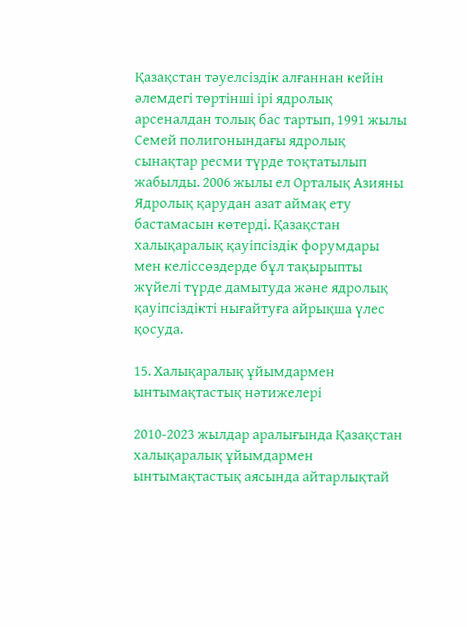Қазақстан тәуелсіздік алғаннан кейін әлемдегі төртінші ірі ядролық арсеналдан толық бас тартып, 1991 жылы Семей полигонындағы ядролық сынақтар ресми түрде тоқтатылып жабылды. 2006 жылы ел Орталық Азияны Ядролық қарудан азат аймақ ету бастамасын көтерді. Қазақстан халықаралық қауіпсіздік форумдары мен келіссөздерде бұл тақырыпты жүйелі түрде дамытуда және ядролық қауіпсіздікті нығайтуға айрықша үлес қосуда.

15. Халықаралық ұйымдармен ынтымақтастық нәтижелері

2010-2023 жылдар аралығында Қазақстан халықаралық ұйымдармен ынтымақтастық аясында айтарлықтай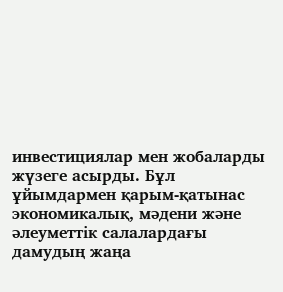инвестициялар мен жобаларды жүзеге асырды. Бұл ұйымдармен қарым-қатынас экономикалық, мәдени және әлеуметтік салалардағы дамудың жаңа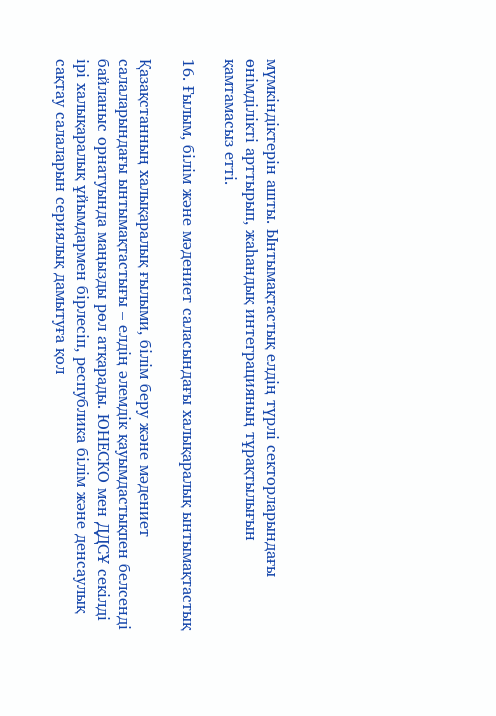мүмкіндіктерін ашты. Ынтымақтастық елдің түрлі секторларындағы өнімділікті арттырып, жаһандық интеграцияның тұрақтылығын қамтамасыз етті.

16. Ғылым, білім және мәдениет саласындағы халықаралық ынтымақтастық

Қазақстанның халықаралық ғылыми, білім беру және мәдениет салаларындағы ынтымақтастығы – елдің әлемдік қауымдастықпен белсенді байланыс орнатуында маңызды рөл атқарады. ЮНЕСКО мен ДДСҰ секілді ірі халықаралық ұйымдармен бірлесіп, республика білім және денсаулық сақтау салаларын сериялық дамытуға қол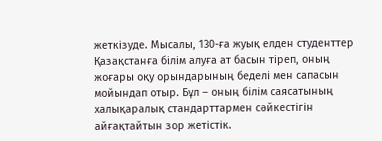жеткізуде. Мысалы, 130-ға жуық елден студенттер Қазақстанға білім алуға ат басын тіреп, оның жоғары оқу орындарының беделі мен сапасын мойындап отыр. Бұл – оның білім саясатының халықаралық стандарттармен сәйкестігін айғақтайтын зор жетістік.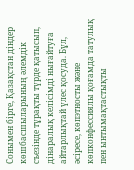Сонымен бірге, Қазақстан діндер көшбасшыларының әлемдік съезінде тұрақты түрде қатысып, дінаралық келісімді нығайтуға айтарлықтай үлес қосуда. Бұл, әсіресе, көпэтносты және көпконфессиялы қоғамда татулық пен ынтымақтастықты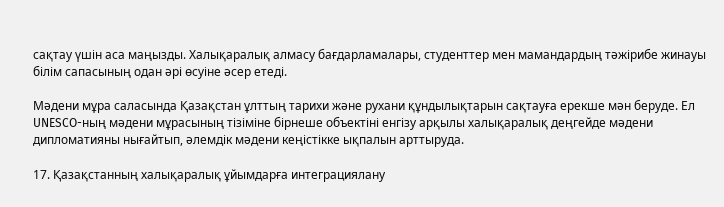сақтау үшін аса маңызды. Халықаралық алмасу бағдарламалары, студенттер мен мамандардың тәжірибе жинауы білім сапасының одан әрі өсуіне әсер етеді.

Мәдени мұра саласында Қазақстан ұлттың тарихи және рухани құндылықтарын сақтауға ерекше мән беруде. Ел UNESCO-ның мәдени мұрасының тізіміне бірнеше объектіні енгізу арқылы халықаралық деңгейде мәдени дипломатияны нығайтып, әлемдік мәдени кеңістікке ықпалын арттыруда.

17. Қазақстанның халықаралық ұйымдарға интеграциялану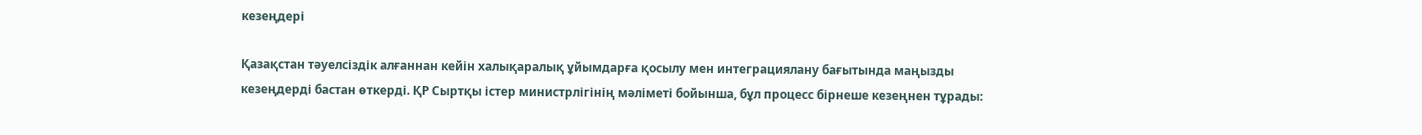кезеңдері

Қазақстан тәуелсіздік алғаннан кейін халықаралық ұйымдарға қосылу мен интеграциялану бағытында маңызды кезеңдерді бастан өткерді. ҚР Сыртқы істер министрлігінің мәліметі бойынша, бұл процесс бірнеше кезеңнен тұрады: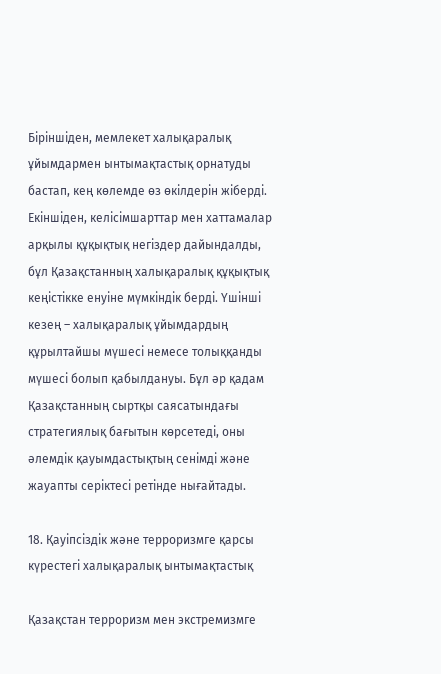Біріншіден, мемлекет халықаралық ұйымдармен ынтымақтастық орнатуды бастап, кең көлемде өз өкілдерін жіберді. Екіншіден, келісімшарттар мен хаттамалар арқылы құқықтық негіздер дайындалды, бұл Қазақстанның халықаралық құқықтық кеңістікке енуіне мүмкіндік берді. Үшінші кезең – халықаралық ұйымдардың құрылтайшы мүшесі немесе толыққанды мүшесі болып қабылдануы. Бұл әр қадам Қазақстанның сыртқы саясатындағы стратегиялық бағытын көрсетеді, оны әлемдік қауымдастықтың сенімді және жауапты серіктесі ретінде нығайтады.

18. Қауіпсіздік және терроризмге қарсы күрестегі халықаралық ынтымақтастық

Қазақстан терроризм мен экстремизмге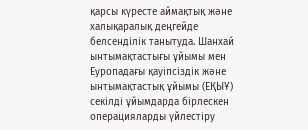қарсы күресте аймақтық және халықаралық деңгейде белсенділік танытуда. Шанхай ынтымақтастығы ұйымы мен Еуропадағы қауіпсіздік және ынтымақтастық ұйымы (ЕҚЫҰ) секілді ұйымдарда бірлескен операцияларды үйлестіру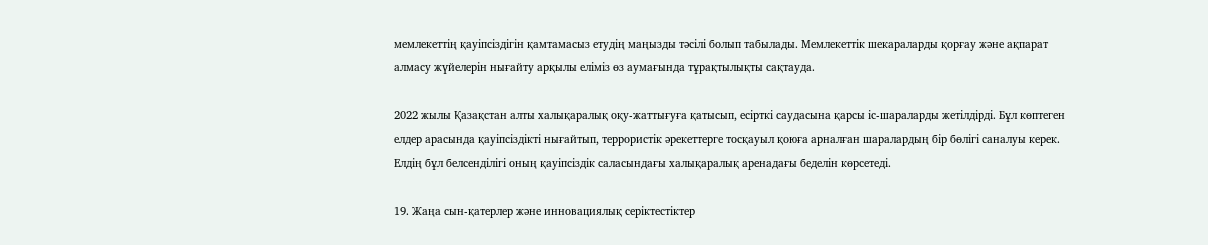мемлекеттің қауіпсіздігін қамтамасыз етудің маңызды тәсілі болып табылады. Мемлекеттік шекараларды қорғау және ақпарат алмасу жүйелерін нығайту арқылы еліміз өз аумағында тұрақтылықты сақтауда.

2022 жылы Қазақстан алты халықаралық оқу-жаттығуға қатысып, есірткі саудасына қарсы іс-шараларды жетілдірді. Бұл көптеген елдер арасында қауіпсіздікті нығайтып, террористік әрекеттерге тосқауыл қоюға арналған шаралардың бір бөлігі саналуы керек. Елдің бұл белсенділігі оның қауіпсіздік саласындағы халықаралық аренадағы беделін көрсетеді.

19. Жаңа сын-қатерлер және инновациялық серіктестіктер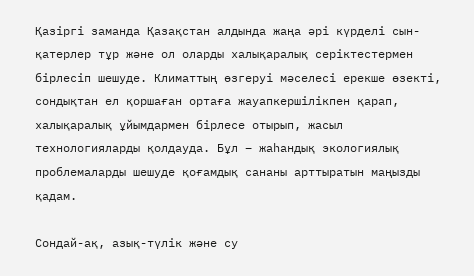Қазіргі заманда Қазақстан алдында жаңа әрі күрделі сын-қатерлер тұр және ол оларды халықаралық серіктестермен бірлесіп шешуде. Климаттың өзгеруі мәселесі ерекше өзекті, сондықтан ел қоршаған ортаға жауапкершілікпен қарап, халықаралық ұйымдармен бірлесе отырып, жасыл технологияларды қолдауда. Бұл – жаһандық экологиялық проблемаларды шешуде қоғамдық сананы арттыратын маңызды қадам.

Сондай-ақ, азық-түлік және су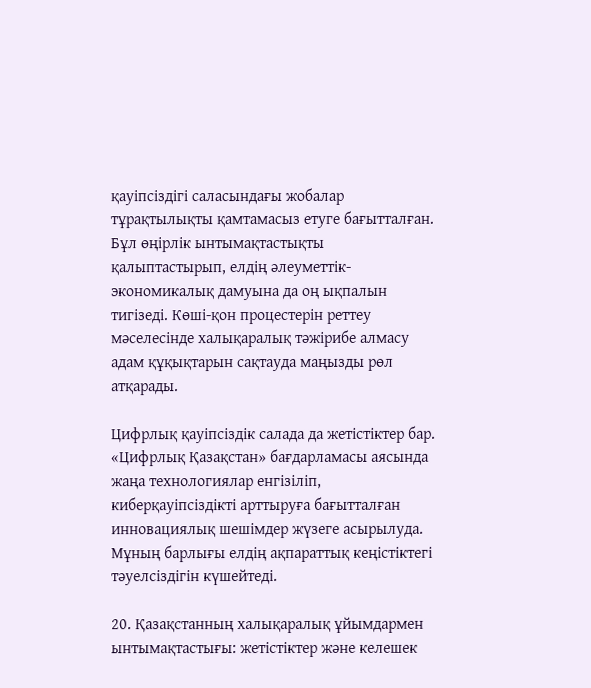қауіпсіздігі саласындағы жобалар тұрақтылықты қамтамасыз етуге бағытталған. Бұл өңірлік ынтымақтастықты қалыптастырып, елдің әлеуметтік-экономикалық дамуына да оң ықпалын тигізеді. Көші-қон процестерін реттеу мәселесінде халықаралық тәжірибе алмасу адам құқықтарын сақтауда маңызды рөл атқарады.

Цифрлық қауіпсіздік салада да жетістіктер бар. «Цифрлық Қазақстан» бағдарламасы аясында жаңа технологиялар енгізіліп, киберқауіпсіздікті арттыруға бағытталған инновациялық шешімдер жүзеге асырылуда. Мұның барлығы елдің ақпараттық кеңістіктегі тәуелсіздігін күшейтеді.

20. Қазақстанның халықаралық ұйымдармен ынтымақтастығы: жетістіктер және келешек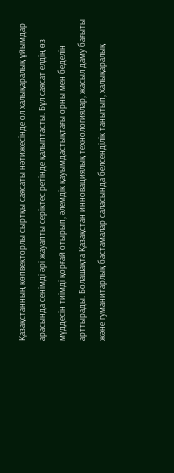Қазақстанның көпвекторлы сыртқы саясаты нәтижесінде ол халықаралық ұйымдар арасында сенімді әрі жауапты серіктес ретінде қалыптасты. Бұл саясат елдің өз мүддесін тиімді қорғай отырып, әлемдік қауымдастықтағы орны мен беделін арттырады. Болашақта Қазақстан инновациялық технологиялар, жасыл даму бағыты және гуманитарлық бастамалар саласында белсенділік танытып, халықаралық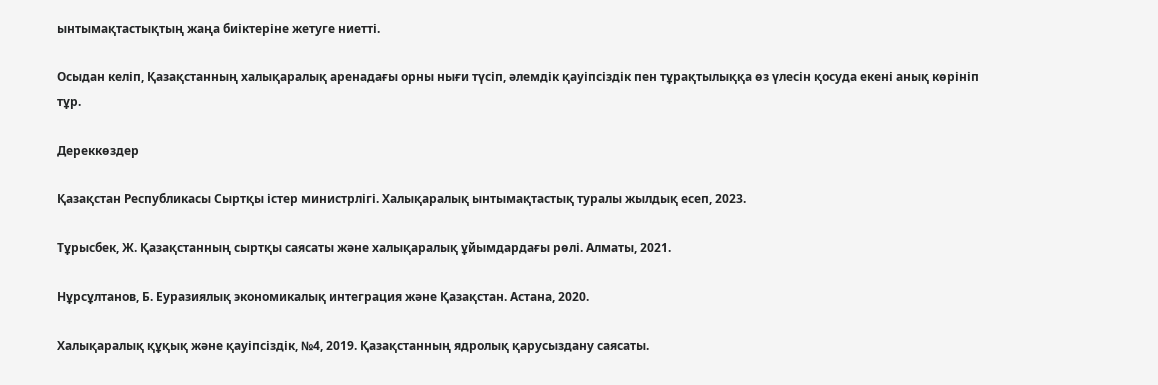ынтымақтастықтың жаңа биіктеріне жетуге ниетті.

Осыдан келіп, Қазақстанның халықаралық аренадағы орны нығи түсіп, әлемдік қауіпсіздік пен тұрақтылыққа өз үлесін қосуда екені анық көрініп тұр.

Дереккөздер

Қазақстан Республикасы Сыртқы істер министрлігі. Халықаралық ынтымақтастық туралы жылдық есеп, 2023.

Тұрысбек, Ж. Қазақстанның сыртқы саясаты және халықаралық ұйымдардағы рөлі. Алматы, 2021.

Нұрсұлтанов, Б. Еуразиялық экономикалық интеграция және Қазақстан. Астана, 2020.

Халықаралық құқық және қауіпсіздік, №4, 2019. Қазақстанның ядролық қарусыздану саясаты.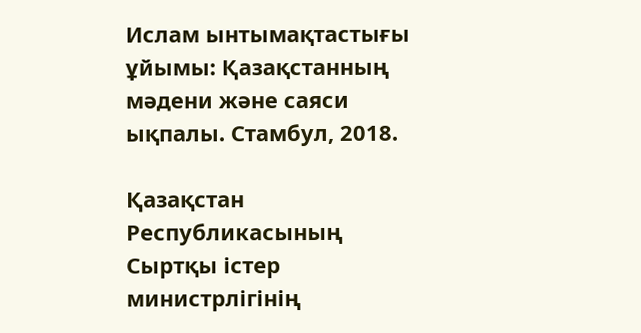Ислам ынтымақтастығы ұйымы: Қазақстанның мәдени және саяси ықпалы. Стамбул, 2018.

Қазақстан Республикасының Сыртқы істер министрлігінің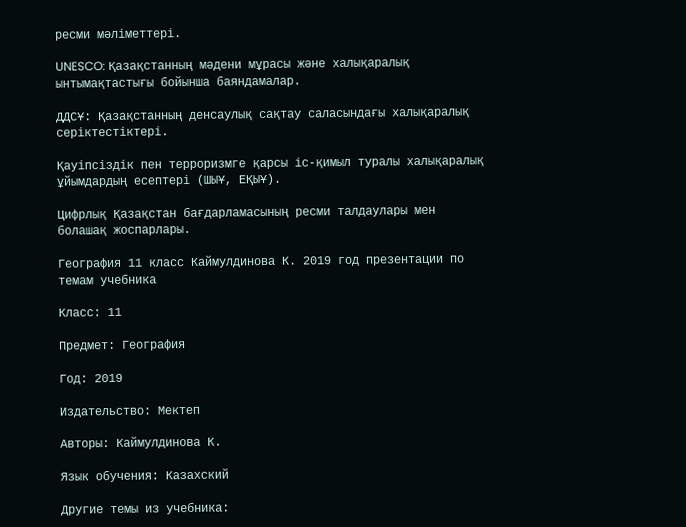ресми мәліметтері.

UNESCO: Қазақстанның мәдени мұрасы және халықаралық ынтымақтастығы бойынша баяндамалар.

ДДСҰ: Қазақстанның денсаулық сақтау саласындағы халықаралық серіктестіктері.

Қауіпсіздік пен терроризмге қарсы іс-қимыл туралы халықаралық ұйымдардың есептері (ШЫҰ, ЕҚЫҰ).

Цифрлық Қазақстан бағдарламасының ресми талдаулары мен болашақ жоспарлары.

География 11 класс Каймулдинова К. 2019 год презентации по темам учебника

Класс: 11

Предмет: География

Год: 2019

Издательство: Мектеп

Авторы: Каймулдинова К.

Язык обучения: Казахский

Другие темы из учебника: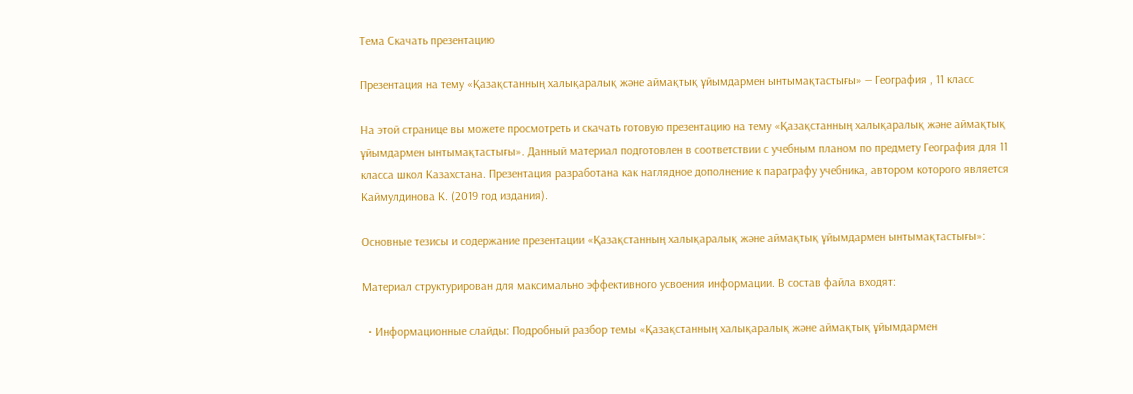Тема Скачать презентацию

Презентация на тему «Қазақстанның халықаралық және аймақтық ұйымдармен ынтымақтастығы» — География , 11 класс

На этой странице вы можете просмотреть и скачать готовую презентацию на тему «Қазақстанның халықаралық және аймақтық ұйымдармен ынтымақтастығы». Данный материал подготовлен в соответствии с учебным планом по предмету География для 11 класса школ Казахстана. Презентация разработана как наглядное дополнение к параграфу учебника, автором которого является Каймулдинова К. (2019 год издания).

Основные тезисы и содержание презентации «Қазақстанның халықаралық және аймақтық ұйымдармен ынтымақтастығы»:

Материал структурирован для максимально эффективного усвоения информации. В состав файла входят:

  • Информационные слайды: Подробный разбор темы «Қазақстанның халықаралық және аймақтық ұйымдармен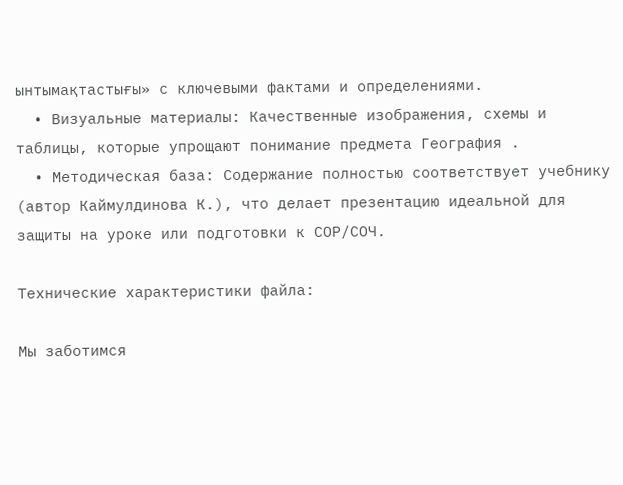ынтымақтастығы» с ключевыми фактами и определениями.
  • Визуальные материалы: Качественные изображения, схемы и таблицы, которые упрощают понимание предмета География .
  • Методическая база: Содержание полностью соответствует учебнику (автор Каймулдинова К.), что делает презентацию идеальной для защиты на уроке или подготовки к СОР/СОЧ.

Технические характеристики файла:

Мы заботимся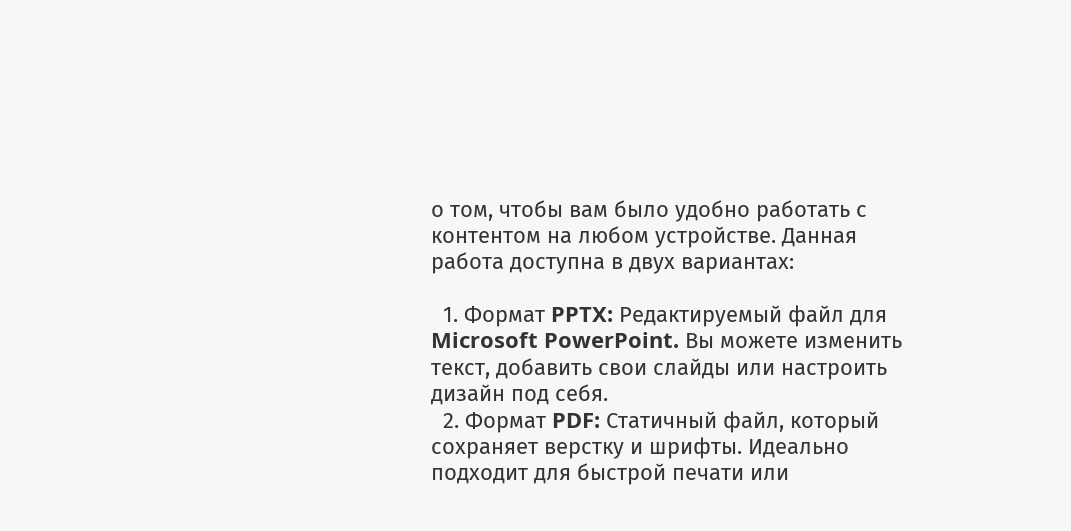о том, чтобы вам было удобно работать с контентом на любом устройстве. Данная работа доступна в двух вариантах:

  1. Формат PPTX: Редактируемый файл для Microsoft PowerPoint. Вы можете изменить текст, добавить свои слайды или настроить дизайн под себя.
  2. Формат PDF: Статичный файл, который сохраняет верстку и шрифты. Идеально подходит для быстрой печати или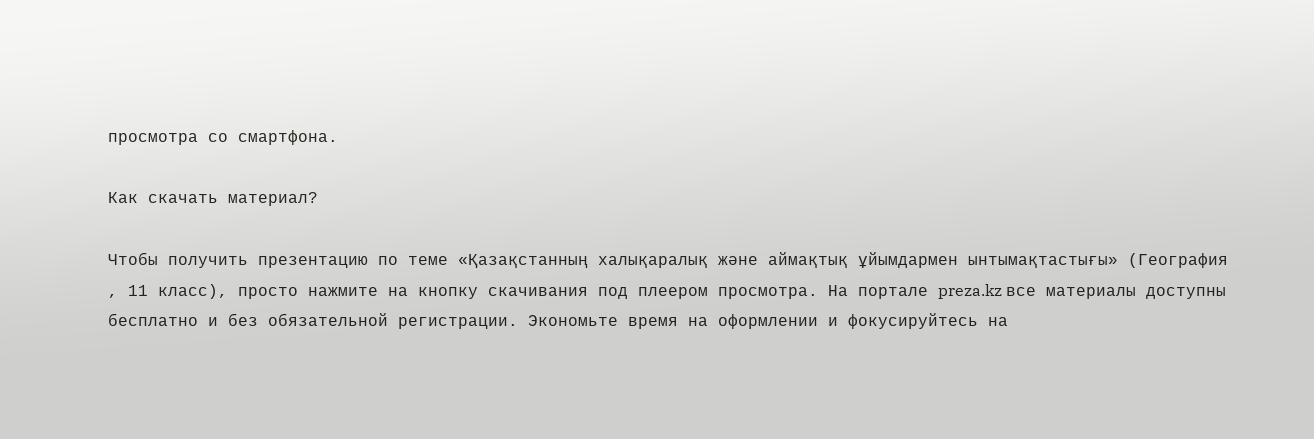просмотра со смартфона.

Как скачать материал?

Чтобы получить презентацию по теме «Қазақстанның халықаралық және аймақтық ұйымдармен ынтымақтастығы» (География , 11 класс), просто нажмите на кнопку скачивания под плеером просмотра. На портале preza.kz все материалы доступны бесплатно и без обязательной регистрации. Экономьте время на оформлении и фокусируйтесь на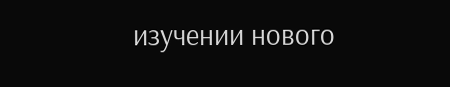изучении нового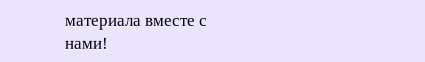материала вместе с нами!